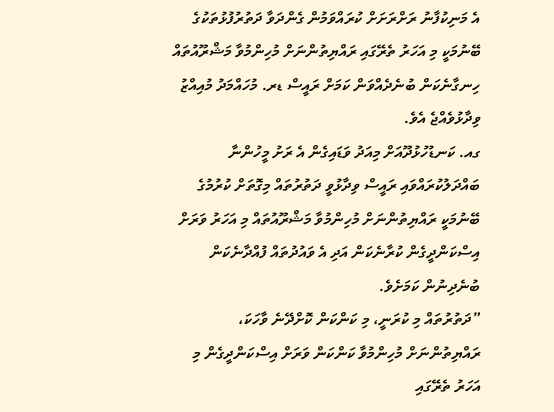އެ މަނިކުފާނު ރަށްރަށަށް ކުރައްވަމުން ގެންދަވާ ދަތުރުފުޅުތަކުގެ ބޭނުމަކީ މި އަހަރު ތެރޭގައި ރައްޔިތުންނަށް މުހިންމުވާ މަޝްރޫއުތައް ހިނގާނެކަން ބުނެދެއްވަން ކަމަށް ރައީސް ޑރ. މުހައްމަދު މުއިއްޒު ވިދާޅުވެއްޖެ އެވެ.
ގއ. ކަނޑުހުޅުދޫއަށް މިއަދު ވަޑައިގެން އެ ރަށު މީހުންނާ ބައްދަލުކުރައްވައި ރައީސް ވިދާޅުވީ ދަތުރުތައް މިގޮތަށް ކުރުމުގެ ބޭނުމަކީ ރައްޔިތުންނަށް މުހިންމުވާ މަޝްރޫއުތައް މި އަހަރު ވަރަށް އިސްކަންދީގެން ކުރާނެކަން އަދި އެ ވައުދުތައް ފުއްދާނެކަން ބުނެދިނުން ކަމަށެވެ.
”ދަތުރުތައް މި ކުރަނީ، މި ކަންކަން ކޮށްދޭނެ ވާހަކަ، ރައްޔިތުންނަށް މުހިންމުވާ ކަންކަން ވަރަށް އިސްކަންދީގެން މި އަހަރު ތެރޭގައި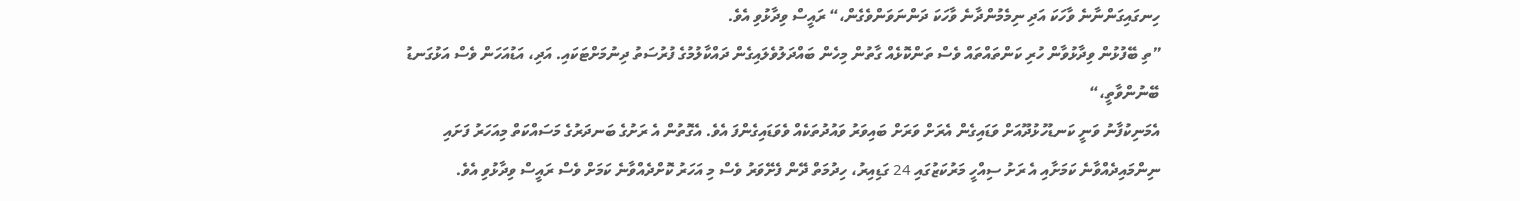ހިނގައިގަންނާނެ ވާހަކަ އަދި ނިމެމުންދާނެ ވާހަކަ ދަންނަވަންވެގެން،“ ރައީސް ވިދާޅުވި އެވެ.
”ތި ބޭފުޅުން ވިދާޅުވާން ހުރި ކަންތައްތައް ވެސް ތަންކޮޅެއް ގާތުން މިހެން ބައްދަލުވެލައިގެން ދައްކާލުމުގެ ފުރުސަތު ދިނުމަށްޓަކައި. އަދި، އަޑުއަހަން ވެސް އަޅުގަނޑު ބޭނުންވާތީ،“
އެމަނިކުފާނު ވަނީ ކަނޑުހުޅުދޫއަށް ވަޑައިގެން އެރަށް ވަރަށް ބައިވަރު ވައުދުތަކެއް ވެވަޑައިގެންފަ އެވެ. އެގޮތުން އެ ރަށުގެ ބަނދަރުގެ މަސައްކަތް މިއަހަރު ފަށައި ނިންމައިދެއްވާނެ ކަމަށާއި އެ ރަށު ސިއްހީ މަރުކަޒުގައި 24 ގަޑިއިރު، ހިދުމަތް ދޭން ފެށޭވަރު ވެސް މި އަހަރު ކޮށްދެއްވާނެ ކަމަށް ވެސް ރައީސް ވިދާޅުވި އެވެ.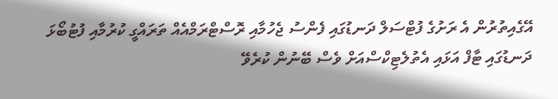އޭގެއިތުރުން އެ ރަށުގެ ފުޓްސަލް ދަނޑުގައި ފެންސު ޖެހުމާއި ރޮސްޓްރަމްއެއް ތަރައްގީ ކުރުމާއި ފުޓުބޯޅަ ދަނޑުގައި ޓާފް އަޅައި އެތުލެޓިކްސްއަށް ވެސް ބޭނުން ކުރެވޭ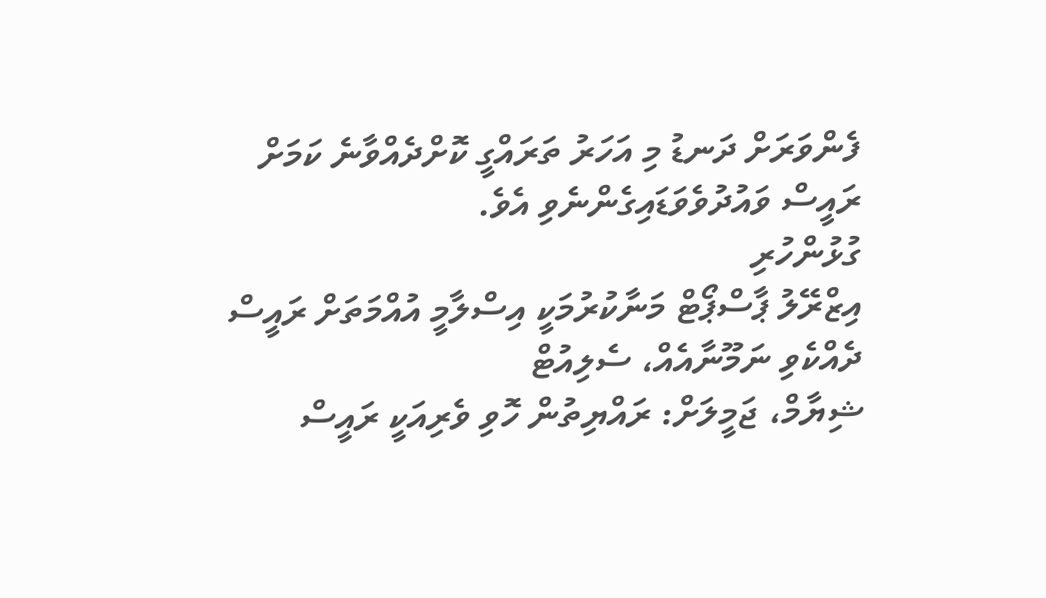ފެންވަރަށް ދަނޑު މި އަހަރު ތަރައްގީ ކޮށްދެއްވާނެ ކަމަށް ރައީސް ވައުދުވެވަޑައިގެންނެވި އެވެ.
ގުޅުންހުރި
އިޒްރޭލު ޕާސްޕޯޓް މަނާކުރުމަކީ އިސްލާމީ އުއްމަތަށް ރައީސް ދެއްކެވި ނަމޫނާއެއް، ސެލިއުޓް
ޝިޔާމް، ޖަމީލަށް: ރައްޔިތުން ހޮވި ވެރިއަކީ ރައީސް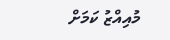މުއިއްޒު ކަމަށް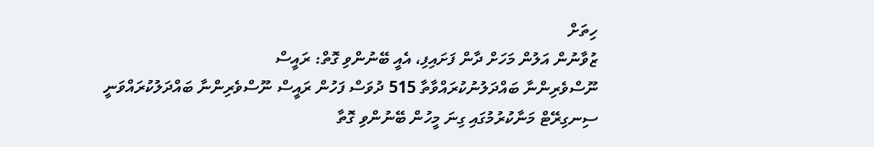ހިތަށް
ޒުވާނުން އަލުން މަހަށް ދާން ފަށައިފި، އެއީ ބޭނުންވި ގޮތް: ރައީސް
ނޫސްވެރިންނާ ބައްދަލުނުކުރައްވާތާ 515 ދުވަސް ފަހުން ރައީސް ނޫސްވެރިންނާ ބައްދަލުކުރައްވަނީ
ސިނގިރޭޓް މަނާކުރުމުގައި ގިނަ މީހުން ބޭނުންވި ގޮތާ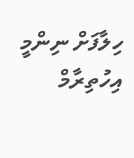ހިލާފަށް ނިންމީ އިހުތިރާމް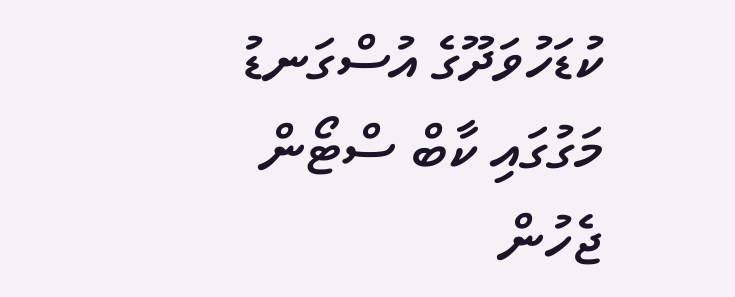ކުޑަހުވަދޫގެ އުސްގަނޑު މަގުގައި ކާބް ސްޓޯން ޖެހުން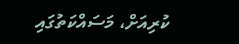ކުރިއަށް، މަސައްކަތުގައި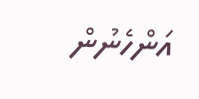އަންހެނުން